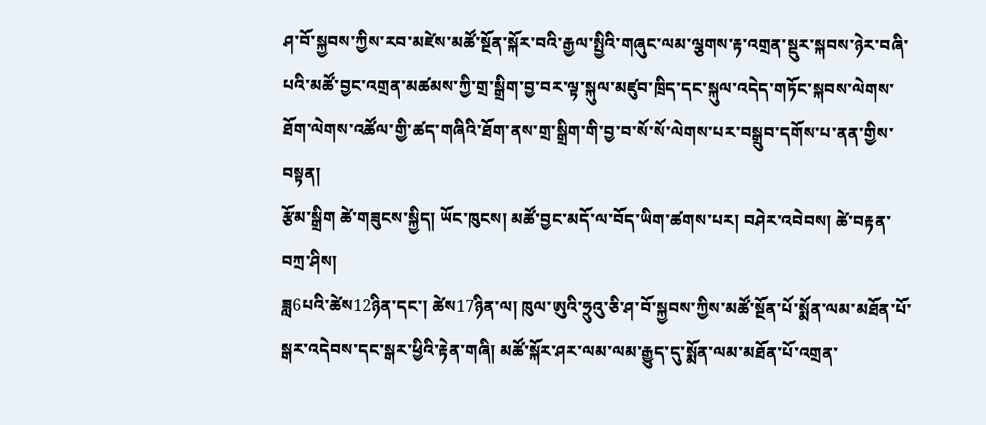ཤ་བོ་སྐྱབས་ཀྱིས་རབ་མཛེས་མཚོ་སྔོན་སྐོར་བའི་རྒྱལ་སྤྱིའི་གཞུང་ལམ་ལྕགས་རྟ་འགྲན་སྡུར་སྐབས་ཉེར་བཞི་པའི་མཚོ་བྱང་འགྲན་མཚམས་ཀྱི་གྲ་སྒྲིག་བྱ་བར་ལྟ་སྐུལ་མཛུབ་ཁྲིད་དང་སྐུལ་འདེད་གཏོང་སྐབས་ལེགས་ཐོག་ལེགས་འཚོལ་གྱི་ཚད་གཞིའི་ཐོག་ནས་གྲ་སྒྲིག་གི་བྱ་བ་སོ་སོ་ལེགས་པར་བསྒྲུབ་དགོས་པ་ནན་གྱིས་བསྟན།
རྩོམ་སྒྲིག ཚེ་གཟུངས་སྐྱིད། ཡོང་ཁུངས། མཚོ་བྱང་མདོ་ལ་བོད་ཡིག་ཚགས་པར། བཤེར་འབེབས། ཚེ་བརྟན་བཀྲ་ཤིས།
ཟླ6པའི་ཚེས12ཉིན་དང་། ཚེས17ཉིན་ལ། ཁུལ་ཨུའི་ཧྲུའུ་ཅི་ཤ་བོ་སྐྱབས་ཀྱིས་མཚོ་སྔོན་པོ་སྨོན་ལམ་མཐོན་པོ་སྒར་འདེབས་དང་སྒར་ཕྱིའི་རྟེན་གཞི། མཚོ་སྐོར་ཤར་ལམ་ལམ་རྒྱུད་དུ་སྨོན་ལམ་མཐོན་པོ་འགྲན་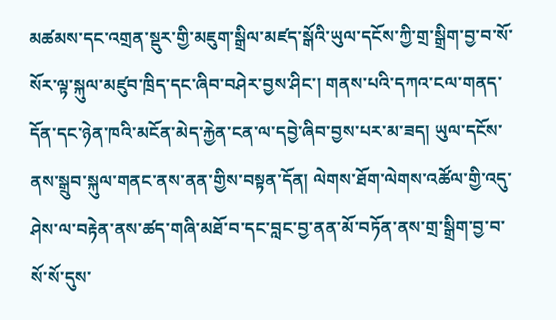མཚམས་དང་འགྲན་སྡུར་གྱི་མཇུག་སྒྲིལ་མཛད་སྒོའི་ཡུལ་དངོས་ཀྱི་གྲ་སྒྲིག་བྱ་བ་སོ་སོར་ལྟ་སྐུལ་མཛུབ་ཁྲིད་དང་ཞིབ་བཤེར་བྱས་ཤིང་། གནས་པའི་དཀའ་ངལ་གནད་དོན་དང་ཉེན་ཁའི་མངོན་མེད་རྐྱེན་ངན་ལ་དབྱེ་ཞིབ་བྱས་པར་མ་ཟད། ཡུལ་དངོས་ནས་སྒྲུབ་སྐུལ་གནང་ནས་ནན་གྱིས་བསྟན་དོན། ལེགས་ཐོག་ལེགས་འཚོལ་གྱི་འདུ་ཤེས་ལ་བརྟེན་ནས་ཚད་གཞི་མཐོ་བ་དང་བླང་བྱ་ནན་མོ་བཏོན་ནས་གྲ་སྒྲིག་བྱ་བ་སོ་སོ་དུས་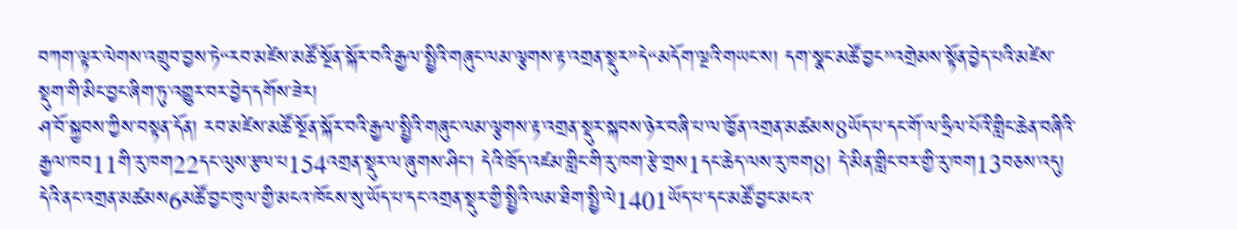བཀག་ལྟར་ལེགས་འགྲུབ་བྱས་ཏེ“རབ་མཛེས་མཚོ་སྔོན་སྐོར་བའི་རྒྱལ་སྤྱིའི་གཞུང་ལམ་ལྕགས་རྟ་འགྲན་སྡུར”དེ“མདོག་ལྔའི་གཡང་ས། དག་སྣང་མཚོ་བྱང”འགྲེམས་སྟོན་བྱེད་པའི་མཛེས་སྡུག་གི་མིང་བྱང་ཞིག་ཏུ་འགྱུར་བར་བྱེད་དགོས་ཟེར།
ཤ་བོ་སྐྱབས་ཀྱིས་བསྟན་དོན། རབ་མཛེས་མཚོ་སྔོན་སྐོར་བའི་རྒྱལ་སྤྱིའི་གཞུང་ལམ་ལྕགས་རྟ་འགྲན་སྡུར་སྐབས་ཉེར་བཞི་པ་ལ་ཁྱོན་འགྲན་མཚམས8ཡོད་པ་དང་གོ་ལ་ཧྲིལ་པོའི་གླིང་ཆེན་བཞིའི་རྒྱལ་ཁབ11གི་རུ་ཁག22དང་ལུས་རྩལ་པ154འགྲན་སྡུར་ལ་ཞུགས་ཤིང་། དེའི་ཁྲོད་འཛམ་གླིང་གི་རུ་ཁག་རྩེ་གྲས1དང་ཆེད་ལས་རུ་ཁག8། དེ་མིན་གླིང་བར་གྱི་རུ་ཁག13བཅས་འདུ། དེའི་ནང་འགྲན་མཚམས6མཚོ་བྱང་ཁུལ་གྱི་མངའ་ཁོངས་སུ་ཡོད་པ་དང་འགྲན་སྡུར་གྱི་སྤྱིའི་ལམ་ཐིག་སྤྱི་ལེ1401ཡོད་པ་དང་མཚོ་བྱང་མངའ་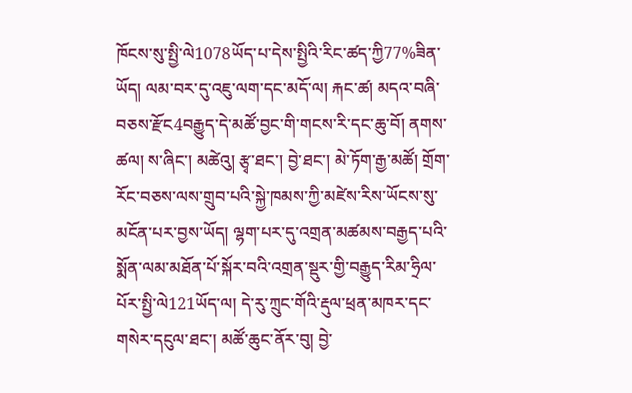ཁོངས་སུ་སྤྱི་ལེ1078ཡོད་པ་དེས་སྤྱིའི་རིང་ཚད་ཀྱི77%ཟིན་ཡོད། ལམ་བར་དུ་འཇུ་ལག་དང་མདོ་ལ། རྐང་ཚ། མདའ་བཞི་བཅས་རྫོང4བརྒྱུད་དེ་མཚོ་བྱང་གི་གངས་རི་དང་ཆུ་བོ། ནགས་ཚལ། ས་ཞིང་། མཚེའུ། རྩྭ་ཐང་། བྱེ་ཐང་། མེ་ཏོག་རྒྱ་མཚོ། གྲོག་རོང་བཅས་ལས་གྲུབ་པའི་སྐྱེ་ཁམས་ཀྱི་མཛེས་རིས་ཡོངས་སུ་མངོན་པར་བྱས་ཡོད། ལྷག་པར་དུ་འགྲན་མཚམས་བརྒྱད་པའི་སྨོན་ལམ་མཐོན་པོ་སྐོར་བའི་འགྲན་སྡུར་གྱི་བརྒྱུད་རིམ་ཧྲིལ་པོར་སྤྱི་ལེ121ཡོད་ལ། དེ་རུ་ཀྲུང་གོའི་རྡུལ་ཕྲན་མཁར་དང་གསེར་དངུལ་ཐང་། མཚོ་ཆུང་ནོར་བུ། བྱེ་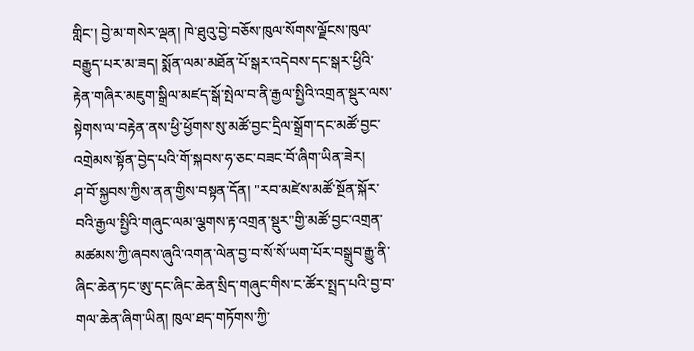གླིང་། བྱེ་མ་གསེར་ལྡན། ཁེ་ཐུའུ་བྱེ་བཅོས་ཁུལ་སོགས་ལྗོངས་ཁུལ་བརྒྱུད་པར་མ་ཟད། སྨོན་ལམ་མཐོན་པོ་སྒར་འདེབས་དང་སྒར་ཕྱིའི་རྟེན་གཞིར་མཇུག་སྒྲིལ་མཛད་སྒོ་སྤེལ་བ་ནི་རྒྱལ་སྤྱིའི་འགྲན་སྡུར་ལས་སྟེགས་ལ་བརྟེན་ནས་ཕྱི་ཕྱོགས་སུ་མཚོ་བྱང་དྲིལ་སྒྲོག་དང་མཚོ་བྱང་འགྲེམས་སྟོན་བྱེད་པའི་གོ་སྐབས་ཧ་ཅང་བཟང་བོ་ཞིག་ཡིན་ཟེར།
ཤ་བོ་སྐྱབས་ཀྱིས་ནན་གྱིས་བསྟན་དོན། "རབ་མཛེས་མཚོ་སྔོན་སྐོར་བའི་རྒྱལ་སྤྱིའི་གཞུང་ལམ་ལྕགས་རྟ་འགྲན་སྡུར"གྱི་མཚོ་བྱང་འགྲན་མཚམས་ཀྱི་ཞབས་ཞུའི་འགན་ལེན་བྱ་བ་སོ་སོ་ཡག་པོར་བསྒྲུབ་རྒྱུ་ནི་ཞིང་ཆེན་ཏང་ཨུ་དང་ཞིང་ཆེན་སྲིད་གཞུང་གིས་ང་ཚོར་སྤྲད་པའི་བྱ་བ་གལ་ཆེན་ཞིག་ཡིན། ཁུལ་ཐད་གཏོགས་ཀྱི་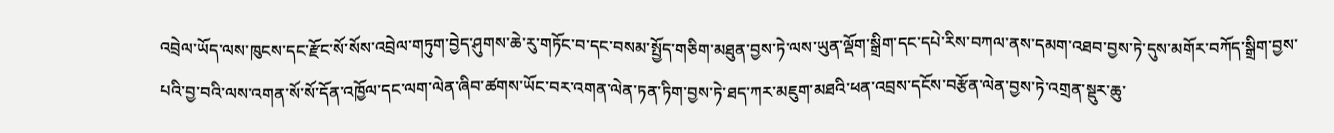འབྲེལ་ཡོད་ལས་ཁུངས་དང་རྫོང་སོ་སོས་འབྲེལ་གཏུག་བྱེད་ཤུགས་ཆེ་རུ་གཏོང་བ་དང་བསམ་སྤྱོད་གཅིག་མཐུན་བྱས་ཏེ་ལས་ཡུན་ལྡོག་སྒྲིག་དང་དཔེ་རིས་བཀལ་ནས་དམག་འཐབ་བྱས་ཏེ་དུས་མགོར་བཀོད་སྒྲིག་བྱས་པའི་བྱ་བའི་ལས་འགན་སོ་སོ་དོན་འཁྱོལ་དང་ལག་ལེན་ཞིབ་ཚགས་ཡོང་བར་འགན་ལེན་ཏན་ཏིག་བྱས་ཏེ་ཐད་ཀར་མཇུག་མཐའི་ཕན་འབྲས་དངོས་བརྩོན་ལེན་བྱས་ཏེ་འགྲན་སྡུར་ཆུ་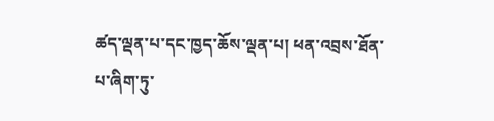ཚད་ལྡན་པ་དང་ཁྱད་ཆོས་ལྡན་པ། ཕན་འབྲས་ཐོན་པ་ཞིག་ཏུ་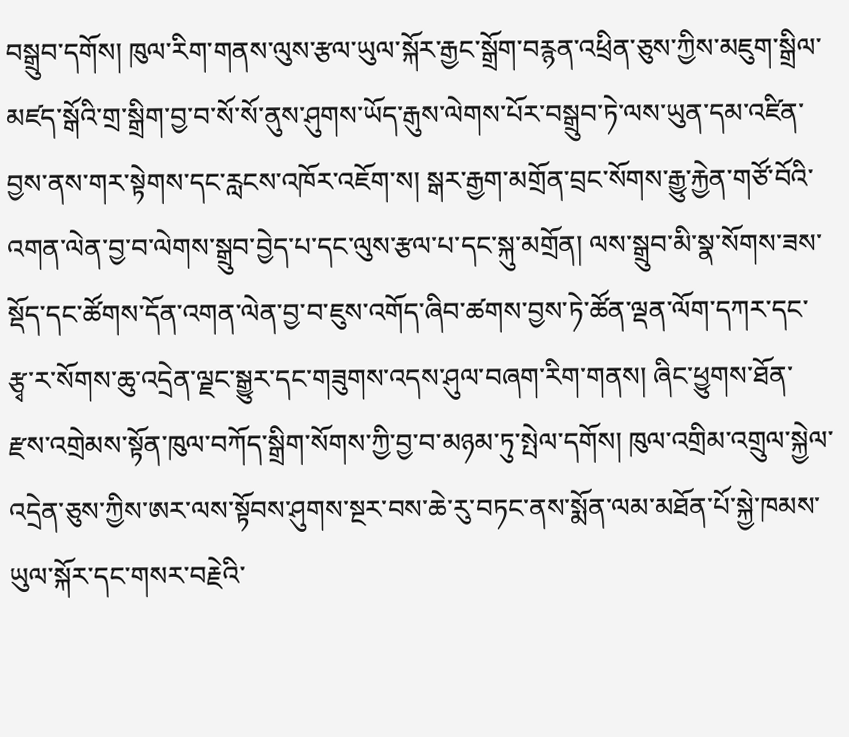བསྒྲུབ་དགོས། ཁུལ་རིག་གནས་ལུས་རྩལ་ཡུལ་སྐོར་རྒྱང་སྒྲོག་བརྙན་འཕྲིན་ཅུས་ཀྱིས་མཇུག་སྒྲིལ་མཛད་སྒོའི་གྲ་སྒྲིག་བྱ་བ་སོ་སོ་ནུས་ཤུགས་ཡོད་རྒུས་ལེགས་པོར་བསྒྲུབ་ཏེ་ལས་ཡུན་དམ་འཛིན་བྱས་ནས་གར་སྟེགས་དང་རླངས་འཁོར་འཇོག་ས། སྒར་རྒྱག་མགྲོན་བྲང་སོགས་རྒྱུ་རྐྱེན་གཙོ་བོའི་འགན་ལེན་བྱ་བ་ལེགས་སྒྲུབ་བྱེད་པ་དང་ལུས་རྩལ་པ་དང་སྐུ་མགྲོན། ལས་སྒྲུབ་མི་སྣ་སོགས་ཟས་སྡོད་དང་ཚོགས་དོན་འགན་ལེན་བྱ་བ་ཇུས་འགོད་ཞིབ་ཚགས་བྱས་ཏེ་ཚོན་ལྡན་ལོག་དཀར་དང་རྩྭ་ར་སོགས་ཆུ་འདྲེན་ལྗང་སྒྱུར་དང་གཟུགས་འདས་ཤུལ་བཞག་རིག་གནས། ཞིང་ཕྱུགས་ཐོན་རྫས་འགྲེམས་སྟོན་ཁུལ་བཀོད་སྒྲིག་སོགས་ཀྱི་བྱ་བ་མཉམ་ཏུ་སྤེལ་དགོས། ཁུལ་འགྲིམ་འགྲུལ་སྐྱེལ་འདྲེན་ཅུས་ཀྱིས་ཨར་ལས་སྟོབས་ཤུགས་སྔར་བས་ཆེ་རུ་བཏང་ནས་སྨོན་ལམ་མཐོན་པོ་སྐྱེ་ཁམས་ཡུལ་སྐོར་དང་གསར་བརྗེའི་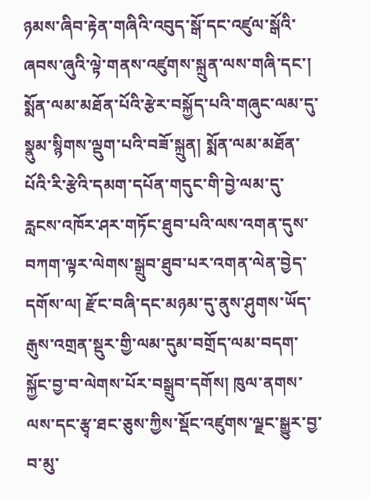ཉམས་ཞིབ་རྟེན་གཞིའི་འབུད་སྒོ་དང་འཛུལ་སྒོའི་ཞབས་ཞུའི་ལྟེ་གནས་འཛུགས་སྐྲུན་ལས་གཞི་དང་། སྨོན་ལམ་མཐོན་པོའི་རྩེར་བསྐྱོད་པའི་གཞུང་ལམ་དུ་སྣུམ་སྙིགས་ལྡུག་པའི་བཟོ་སྐྲུན། སྨོན་ལམ་མཐོན་པོའི་རི་རྩེའི་དམག་དཔོན་གདུང་གི་བྱེ་ལམ་དུ་རླངས་འཁོར་ཤར་གཏོང་ཐུབ་པའི་ལས་འགན་དུས་བཀག་ལྟར་ལེགས་སྒྲུབ་ཐུབ་པར་འགན་ལེན་བྱེད་དགོས་ལ། རྫོང་བཞི་དང་མཉམ་དུ་ནུས་ཤུགས་ཡོད་རྒུས་འགྲན་སྡུར་གྱི་ལམ་དུམ་བགྲོད་ལམ་བདག་སྐྱོང་བྱ་བ་ལེགས་པོར་བསྒྲུབ་དགོས། ཁུལ་ནགས་ལས་དང་རྩྭ་ཐང་ཅུས་ཀྱིས་སྡོང་འཛུགས་ལྗང་སྒྱུར་བྱ་བ་མུ་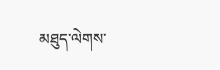མཐུད་ལེགས་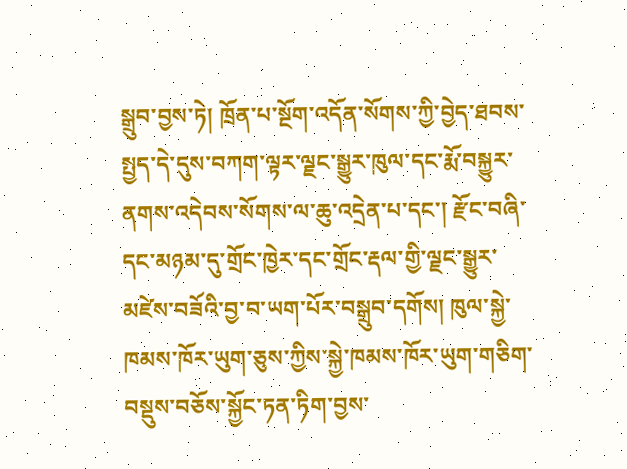སྒྲུབ་བྱས་ཏེ། ཁྲོན་པ་སྔོག་འདོན་སོགས་ཀྱི་བྱེད་ཐབས་སྤྱད་དེ་དུས་བཀག་ལྟར་ལྗང་སྒྱུར་ཁུལ་དང་རྨོ་བསྐྱུར་ནགས་འདེབས་སོགས་ལ་ཆུ་འདྲེན་པ་དང་། རྫོང་བཞི་དང་མཉམ་དུ་གྲོང་ཁྱེར་དང་གྲོང་རྡལ་གྱི་ལྗང་སྒྱུར་མཛེས་བཟོའི་བྱ་བ་ཡག་པོར་བསྒྲུབ་དགོས། ཁུལ་སྐྱེ་ཁམས་ཁོར་ཡུག་ཅུས་ཀྱིས་སྐྱེ་ཁམས་ཁོར་ཡུག་གཅིག་བསྡུས་བཅོས་སྐྱོང་ཏན་ཏིག་བྱས་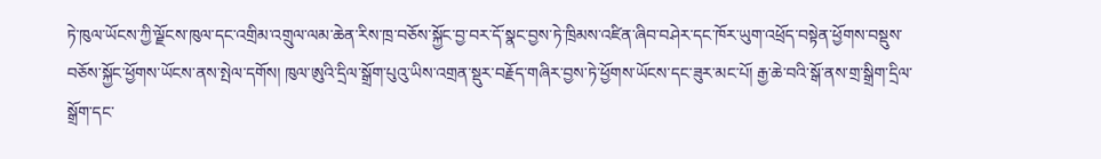ཏེ་ཁུལ་ཡོངས་ཀྱི་ལྗོངས་ཁུལ་དང་འགྲིམ་འགྲུལ་ལམ་ཆེན་རིས་ཁྲ་བཅོས་སྐྱོང་བྱ་བར་དོ་སྣང་བྱས་ཏེ་ཁྲིམས་འཛིན་ཞིབ་བཤེར་དང་ཁོར་ཡུག་འཕྲོད་བསྟེན་ཕྱོགས་བསྡུས་བཅོས་སྐྱོང་ཕྱོགས་ཡོངས་ནས་སྤེལ་དགོས། ཁུལ་ཨུའི་དྲིལ་སྒྲོག་པུའུ་ཡིས་འགྲན་སྡུར་བརྗོད་གཞིར་བྱས་ཏེ་ཕྱོགས་ཡོངས་དང་ཟུར་མང་པོ། རྒྱ་ཆེ་བའི་སྒོ་ནས་གྲ་སྒྲིག་དྲིལ་སྒྲོག་དང་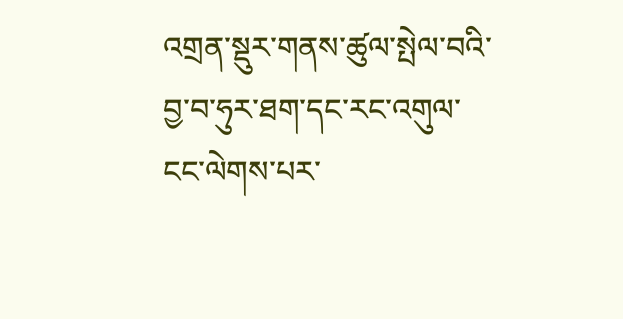འགྲན་སྡུར་གནས་ཚུལ་སྤེལ་བའི་བྱ་བ་ཧུར་ཐག་དང་རང་འགུལ་ངང་ལེགས་པར་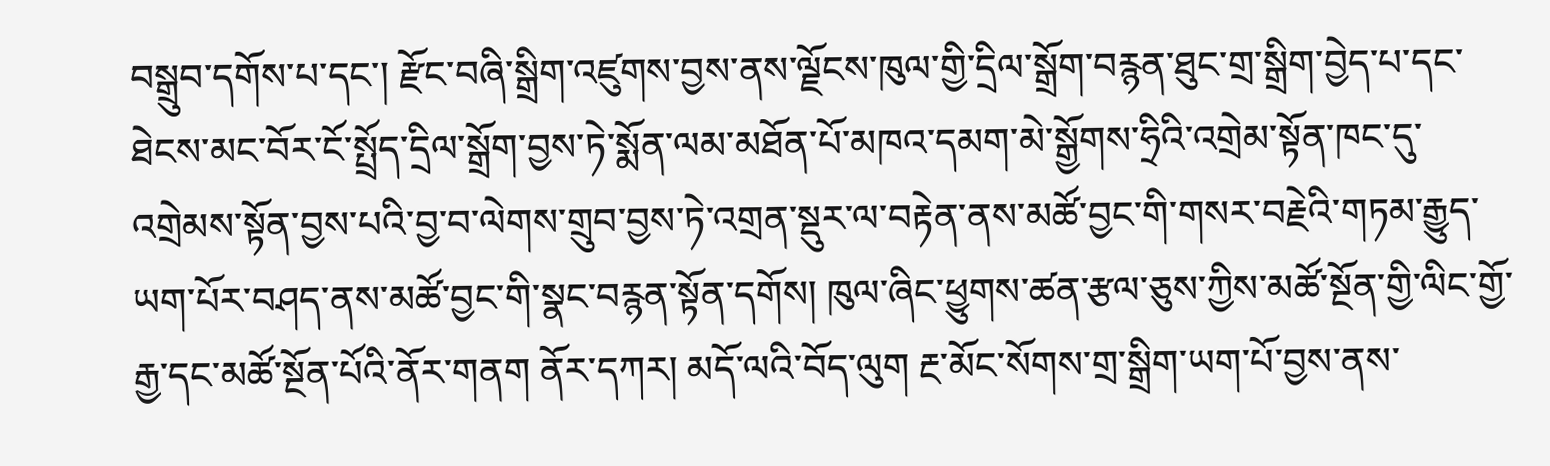བསྒྲུབ་དགོས་པ་དང་། རྫོང་བཞི་སྒྲིག་འཛུགས་བྱས་ནས་ལྗོངས་ཁུལ་གྱི་དྲིལ་སྒྲོག་བརྙན་ཐུང་གྲ་སྒྲིག་བྱེད་པ་དང་ཐེངས་མང་བོར་ངོ་སྤྲོད་དྲིལ་སྒྲོག་བྱས་ཏེ་སྨོན་ལམ་མཐོན་པོ་མཁའ་དམག་མེ་སྒྱོགས་ཧྲིའི་འགྲེམ་སྟོན་ཁང་དུ་འགྲེམས་སྟོན་བྱས་པའི་བྱ་བ་ལེགས་གྲུབ་བྱས་ཏེ་འགྲན་སྡུར་ལ་བརྟེན་ནས་མཚོ་བྱང་གི་གསར་བརྗེའི་གཏམ་རྒྱུད་ཡག་པོར་བཤད་ནས་མཚོ་བྱང་གི་སྣང་བརྙན་སྟོན་དགོས། ཁུལ་ཞིང་ཕྱུགས་ཚན་རྩལ་ཅུས་ཀྱིས་མཚོ་སྔོན་གྱི་ལིང་གྱོ་རྒྱ་དང་མཚོ་སྔོན་པོའི་ནོར་གནག ནོར་དཀར། མདོ་ལའི་བོད་ལུག རྔ་མོང་སོགས་གྲ་སྒྲིག་ཡག་པོ་བྱས་ནས་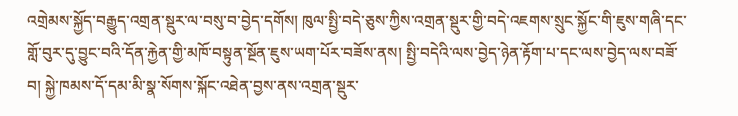འགྲེམས་སྐྱོད་བརྒྱུད་འགྲན་སྡུར་ལ་བསུ་བ་བྱེད་དགོས། ཁུལ་སྤྱི་བདེ་ཅུས་ཀྱིས་འགྲན་སྡུར་གྱི་བདེ་འཇགས་སྲུང་སྐྱོང་གི་ཇུས་གཞི་དང་གློ་བུར་དུ་བྱུང་བའི་དོན་རྐྱེན་གྱི་མཁོ་བསྟུན་སྔོན་ཇུས་ཡག་པོར་བཟོས་ནས། སྤྱི་བདེའི་ལས་བྱེད་ཉེན་རྟོག་པ་དང་ལས་བྱེད་ལས་བཟོ་བ། སྐྱེ་ཁམས་དོ་དམ་མི་སྣ་སོགས་སྐོང་འཐེན་བྱས་ནས་འགྲན་སྡུར་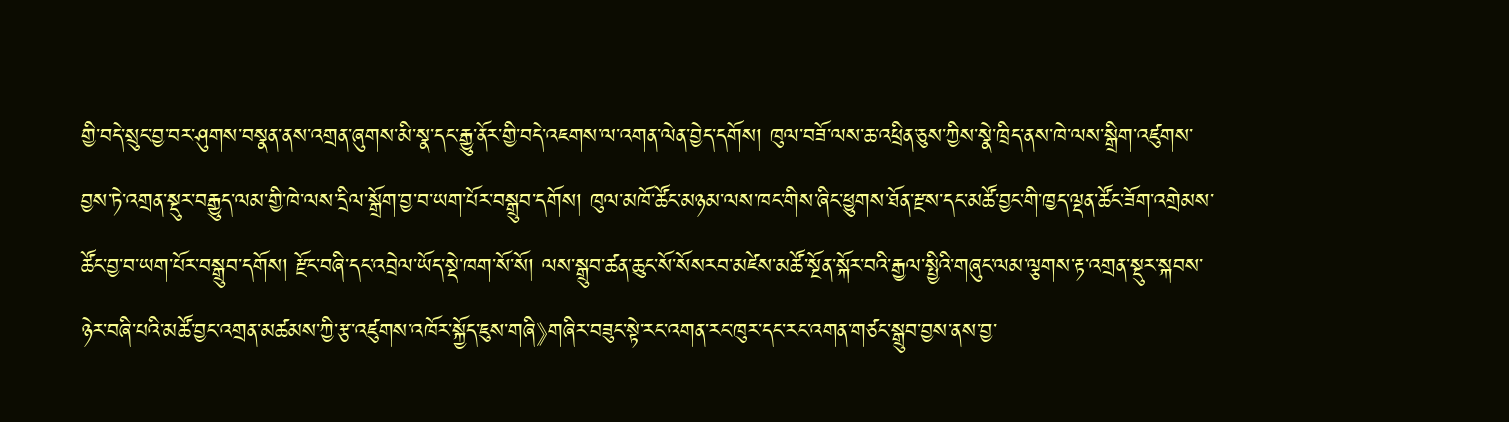གྱི་བདེ་སྲུང་བྱ་བར་ཤུགས་བསྣན་ནས་འགྲན་ཞུགས་མི་སྣ་དང་རྒྱུ་ནོར་གྱི་བདེ་འཇགས་ལ་འགན་ལེན་བྱེད་དགོས། ཁུལ་བཟོ་ལས་ཆ་འཕྲིན་ཅུས་ཀྱིས་སྣེ་ཁྲིད་ནས་ཁེ་ལས་སྒྲིག་འཛུགས་བྱས་ཏེ་འགྲན་སྡུར་བརྒྱུད་ལམ་གྱི་ཁེ་ལས་དྲིལ་སྒྲོག་བྱ་བ་ཡག་པོར་བསྒྲུབ་དགོས། ཁུལ་མཁོ་ཚོང་མཉམ་ལས་ཁང་གིས་ཞིང་ཕྱུགས་ཐོན་རྫས་དང་མཚོ་བྱང་གི་ཁྱད་ལྡན་ཚོང་ཟོག་འགྲེམས་ཚོང་བྱ་བ་ཡག་པོར་བསྒྲུབ་དགོས། རྫོང་བཞི་དང་འབྲེལ་ཡོད་སྡེ་ཁག་སོ་སོ། ལས་སྒྲུབ་ཚན་ཆུང་སོ་སོསརབ་མཛེས་མཚོ་སྔོན་སྐོར་བའི་རྒྱལ་སྤྱིའི་གཞུང་ལམ་ལྕགས་རྟ་འགྲན་སྡུར་སྐབས་ཉེར་བཞི་པའི་མཚོ་བྱང་འགྲན་མཚམས་ཀྱི་རྩ་འཛུགས་འཁོར་སྐྱོད་ཇུས་གཞི》གཞིར་བཟུང་སྟེ་རང་འགན་རང་ཁུར་དང་རང་འགན་གཙང་སྒྲུབ་བྱས་ནས་བྱ་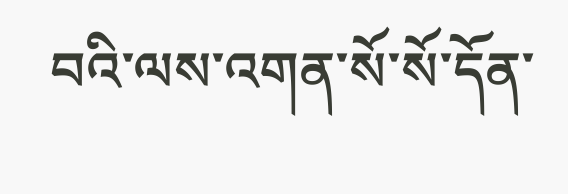བའི་ལས་འགན་སོ་སོ་དོན་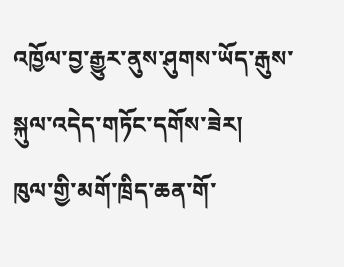འཁྱོལ་བྱ་རྒྱུར་ནུས་ཤུགས་ཡོད་རྒུས་སྐུལ་འདེད་གཏོང་དགོས་ཟེར།
ཁུལ་གྱི་མགོ་ཁྲིད་ཆན་གོ་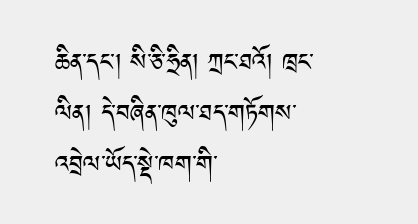ཆིན་དང་། སི་ཅི་ཧྲིན། ཀྲང་ཐའོ། ཁྲང་ལིན། དེ་བཞིན་ཁུལ་ཐད་གཏོགས་འབྲེལ་ཡོད་སྡེ་ཁག་གི་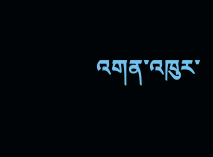འགན་འཁུར་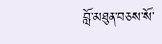བློ་མཐུན་བཅས་སོ་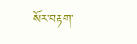སོར་བརྟག་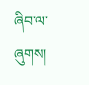ཞིབ་ལ་ཞུགས།